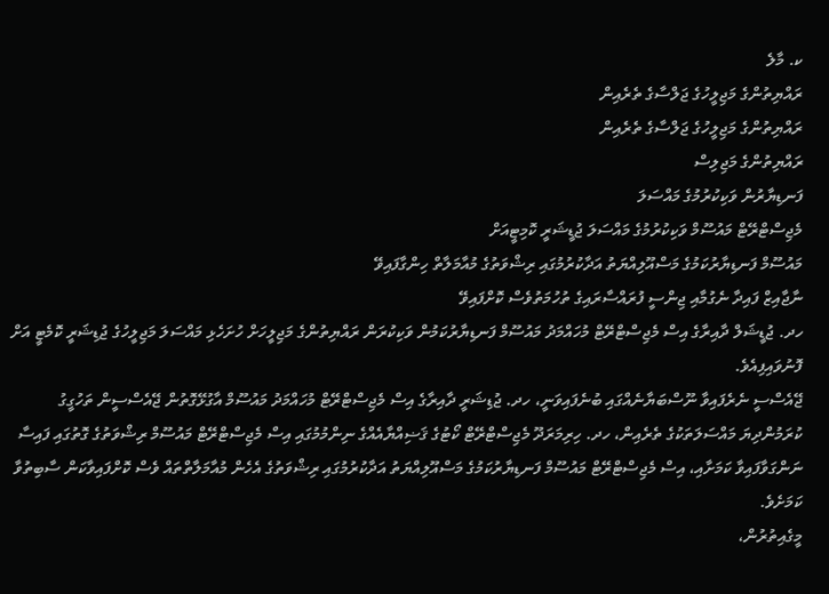ކ. މާލެ
ރައްޔިތުންގެ މަޖިލީހުގެ ޖަލްސާގެ ތެރެއިން
ރައްޔިތުންގެ މަޖިލީހުގެ ޖަލްސާގެ ތެރެއިން
ރައްޔިތުންގެ މަޖިލިސް
ފަނޑިޔާރުން ވަކިކުރުމުގެ މައްސަލަ
މެޖިސްޓްރޭޓް މައުސޫމް ވަކިކުރުމުގެ މައްސަލަ ޖުޑީޝަރީ ކޮމިޓީއަށް
މައުސޫމް ފަނޑިޔާރުކަމުގެ މަސްއޫލިއްޔަތު އަދާކުރުމުގައި ރިޝްވަތުގެ މުއާމަލާތް ހިންގާފައިވޭ
ނާޖާއިޒް ފައިދާ ނެގުމާއި ޖިންސީ ފުރައްސާރައިގެ ތުހުމަތުވެސް ކޮށްފައިވޭ
ހދ. ޖުޑީޝަލް ދާއިރާގެ އިސް މެޖިސްޓްރޭޓް މުހައްމަދު މައުސޫމް ފަނޑިޔާރުކަމުން ވަކިކުރަން ރައްޔިތުންގެ މަޖިލީހަށް ހުށަހެޅި މައްސަލަ މަޖިލީހުގެ ޖުޑިޝަރީ ކޮމެޓީ އަށް ފޮނުވައިފިއެވެ.
ޖޭއެސްސީ ނެރެފައިވާ ނޫސްބަޔާނެއްގައި ބުނެފައިވަނީ، ހދ. ޖުޑިޝަރީ ދާއިރާގެ އިސް މެޖިސްޓްރޭޓް މުހައްމަދު މައުސޫމް އާގުޅޭގޮތުން ޖޭއެސްސީން ތަހުގީގު ކުރަމުންދިޔަ މައްސަލަތަކުގެ ތެރެއިން، ހދ. ހިރިމަރަދޫ މެޖިސްޓްރޭޓް ކޯޓުގެ ޤަޟިއްޔާއެއްގެ ނިންމުމުގައި އިސް މެޖިސްޓްރޭޓް މައުސޫމް ރިޝްވަތުގެ ގޮތުގައި ފައިސާ ނަންގަވާފައިވާ ކަމަށާއި، އިސް މެޖިސްޓްރޭޓް މައުސޫމް ފަނޑިޔާރުކަމުގެ މަސްއޫލިއްޔަތު އަދާކުރުމުގައި ރިޝްވަތުގެ އެހެން މުއާމަލާތްތައް ވެސް ކޮށްފައިވާކަން ސާބިތުވާ ކަމަށެވެ.
މީގެއިތުރުން،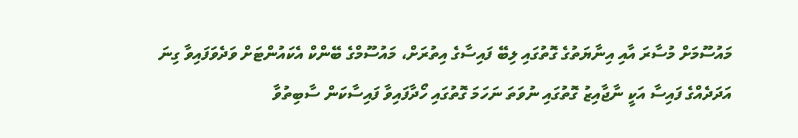މައުސޫމަށް މުސާރަ އާއި އިނާޔަތުގެ ގޮތުގައި ލިބޭ ފައިސާގެ އިތުރަށް، މައުސޫމްގެ ބޭންކް އެކައުންޓަށް ވަދެވަފައިވާ ގިނަ އަދަދެއްގެ ފައިސާ އަކީ ނާޖާއިޒު ގޮތުގައި ނުވަތަ ނަހަމަ ގޮތުގައި ހޯދާފައިވާ ފައިސާކަން ސާބިތުވާ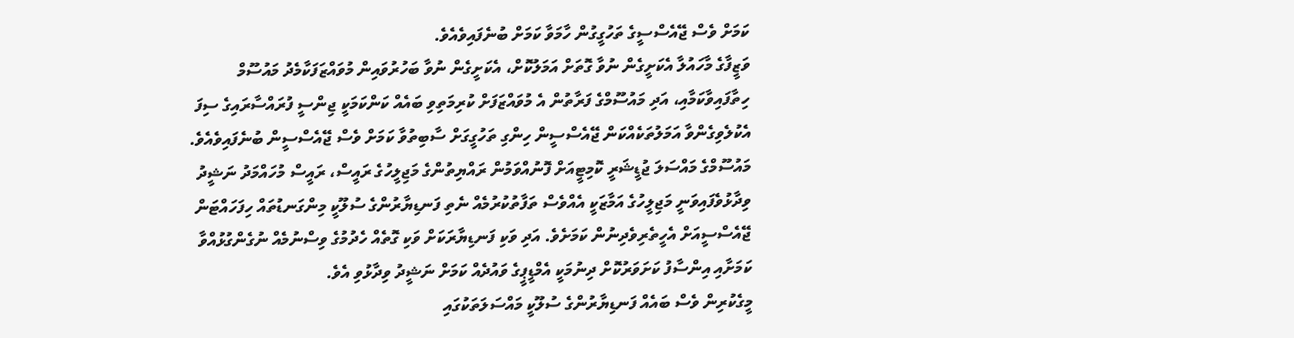ކަމަށް ވެސް ޖޭއެސްސީގެ ތަހުގީގުން ހާމަވާ ކަމަށް ބުނެފައިވެއެވެ.
ވަޒީފާގެ މާހައުލާ އެކަށީގެން ނުވާ ގޮތަށް އަމަލުކޮށް، އެކަށީގެން ނުވާ ބަހުރުވައިން މުވައްޒަފަކާމެދު މައުސޫމް ހިތާފައިވާކަމާއި، އަދި މައުސޫމްގެ ފަރާތުން އެ މުވައްޒަފަށް ކުރިމަތިވި ބައެއް ކަންކަމަކީ ޖިންސީ ފުރައްސާރައިގެ ސިފަ އެކުލެވިގެންވާ އަމަލުތަކެއްކަން ޖޭއެސްސީން ހިންގި ތަހުގީގަށް ސާބިތުވާ ކަމަށް ވެސް ޖޭއެސްސީން ބުނެފައިވެއެވެ.
މައުސޫމްގެ މައްސަލަ ޖުޑީޝަރީ ކޮމިޓީއަށް ފޮނުއްވަމުން ރައްޔިތުންގެ މަޖިލީހުގެ ރައީސް، ރައީސް މުހައްމަދު ނަޝީދު ވިދާޅުވެފައިވަނީ މަޖިލީހުގެ އަމާޒަކީ އެއްވެސް ތަފާތުކުރުމެއް ނެތި ފަނޑިޔާރުންގެ ސުލޫކީ މިންގަނޑުތައް ހިފަހައްޓަން ޖޭއެސްސީއަށް އެހީތެރިވެދިނުން ކަމަށެވެ. އަދި ވަކި ފަނޑިޔާރަކަށް ވަކި ގޮތެއް ހެދުމުގެ ވިސްނުމެއް ނުގެންގުޅުއްވާ ކަމަށާއި އިންސާފު ކަށަވަރުކޮށް ދިނުމަކީ އެމްޑީޕީގެ ވައުދެއް ކަމަށް ނަޝީދު ވިދާޅުވި އެވެ.
މީގެކުރިން ވެސް ބައެއް ފަނޑިޔާރުންގެ ސުލޫކީ މައްސަލަތަކުގައި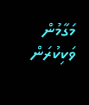މަގާމުން ވަކިކުރަން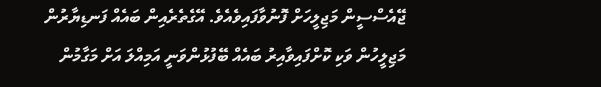ޖޭއެސްސީން މަޖިލީހަށް ފޮނުވާފައިވެއެވެ. އޭގެތެރެއިން ބައެއް ފަނޑިޔާރުން މަޖިލީހުން ވަކި ކޮށްފައިވާއިރު ބައެއް ބޭފުޅުންވަނީ އަމިއްލަ އަށް މަގާމުން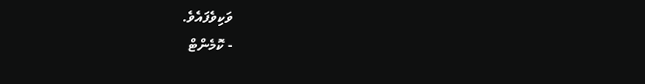ވަކިވެފައެވެ.
- ކޮމެންޓް